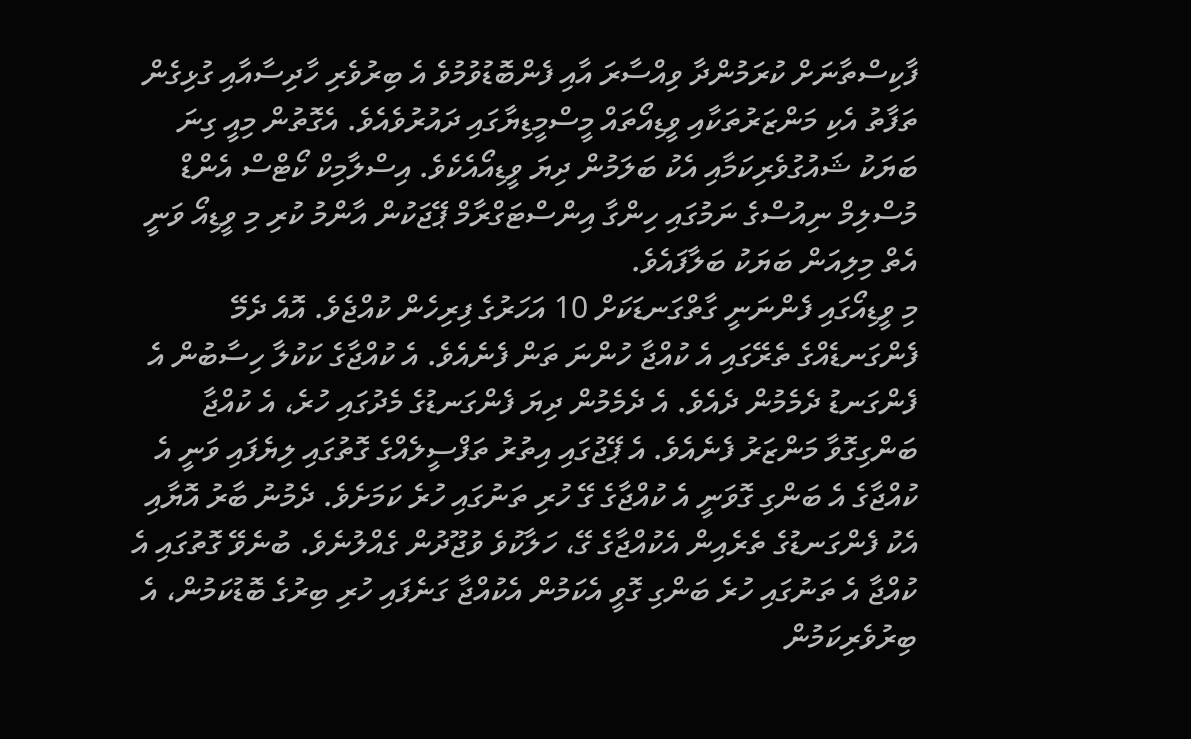ފާކިސްތާނަށް ކުރަމުންދާ ވިއްސާރަ އާއި ފެންބޮޑުވުމުވެ އެ ބިރުވެރި ހާދިސާއާއި ގުޅިގެން ތަފާތު އެކި މަންޒަރުތަކާއި ވީޑިއޯތައް މީސްމީޑިޔާގައި ދައުރުވެއެވެ. އެގޮތުން މިއީ ގިނަ ބަޔަކު ޝައުގުވެރިކަމާއި އެކު ބަލަމުން ދިޔަ ވީޑިއޯއެކެވެ. އިސްލާމިކް ކޯޓްސް އެންޑް މުސްލިމް ނިއުސްގެ ނަމުގައި ހިންގާ އިންސްޓަގްރާމް ޕޭޖަކުން އާންމު ކުރި މި ވީޑިއޯ ވަނީ އެތް މިލިއަން ބަޔަކު ބަލާފައެވެ.
މި ވީޑިއޯގައި ފެންނަނީ ގާތްގަނޑަކަށް 10 އަހަރުގެ ފިރިހެން ކުއްޖެވެ. އޮއެ ދެމޭ ފެންގަނޑެއްގެ ތެރޭގައި އެ ކުއްޖާ ހުންނަ ތަން ފެނެއެވެ. އެ ކުއްޖާގެ ކަކުލާ ހިސާބުން އެ ފެންގަނޑު ދެމެމުން ދެއެވެ. އެ ދެމެމުން ދިޔަ ފެންގަނޑުގެ މެދުގައި ހުރެ، އެ ކުއްޖާ ބަންގިގޮވާ މަންޒަރު ފެނެއެވެ. އެ ޕޭޖުގައި އިތުރު ތަފްސީލެއްގެ ގޮތުގައި ލިޔެފައި ވަނީ އެ ކުއްޖާގެ އެ ބަންގި ގޮވަނީ އެ ކުއްޖާގެ ގޭ ހުރި ތަނުގައި ހުރެ ކަމަށެވެ. ދެމުނު ބާރު އޮޔާއި އެކު ފެންގަނޑުގެ ތެރެއިން އެކުއްޖާގެ ގޭ، ހަލާކުވެ ވުޖޫދުން ގެއްލުނެވެ. ބުނެވޭ ގޮތުގައި އެ ކުއްޖާ އެ ތަނުގައި ހުރެ ބަންގި ގޮވީ އެކަމުން އެކުއްޖާ ގަނެފައި ހުރި ބިރުގެ ބޮޑުކަމުން، އެ ބިރުވެރިކަމުން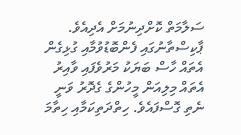ސަލާމަތް ކޮށްދިނުމަށް އެދިއެވެ.
ޕާކިސްތާނުގައި ފެންބޮޑުވުމާއި ގުޅިގެން އެތައް ހާސް ބަޔަކު މަރުވެފައި ވާއިރު އެތައް މިލިއަން މީހުންގެ ގެދޮރު ވަނީ ނެތި ގޮސްފައެވެ. ހިތްދަތިކަމާއި ހިތާމަ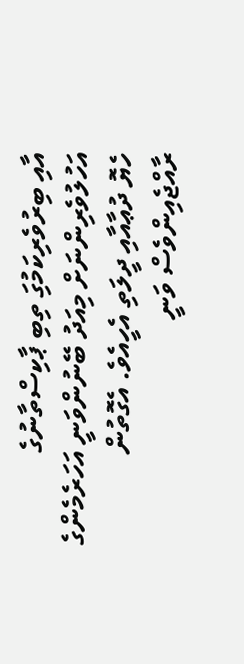އާއި ބިރުވެރިކަމުގަި ތިބި ޕާކިސްތާނުގެ އަހުލުވެރިންނަށް މިއަދު ބޭނުންވަނީ އަހަރެމެންގެ ހެޔޮ ދުޢާއާއި ދީލަތި އެހީއެވެ. އެގޮތުން ރާއްޖެއިންވެސް ވަނީ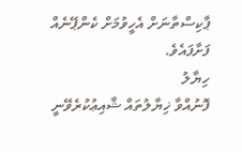ޕާކިސްތާނަށް އެހީވުމަށް ކެންޕޭނެއް ފަށާފައެވެ.
ހިޔާލު
ފޮނުއްވާ ޚިޔާލުތައް ޝާއިޢުކުރެވޭނީ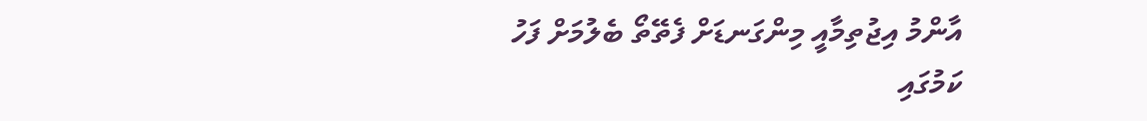އާންމު އިޖުތިމާއީ މިންގަނޑަށް ފެތޭތޯ ބެލުމަށް ފަހު ކަމުގައި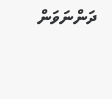ދަންނަވަން